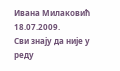Ивана Милаковић
18.07.2009.
Сви знају да није у реду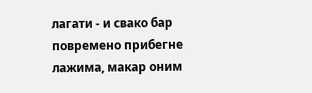лагати - и свако бар повремено прибегне лажима, макар оним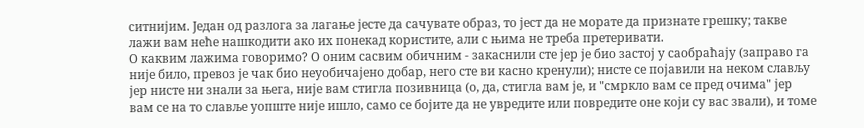ситнијим. Један од разлога за лагање јесте да сачувате образ, то јест да не морате да признате грешку; такве лажи вам неће нашкодити ако их понекад користите, али с њима не треба претеривати.
О каквим лажима говоримо? О оним сасвим обичним - закаснили сте јер је био застој у саобраћају (заправо га није било, превоз је чак био неуобичајено добар, него сте ви касно кренули); нисте се појавили на неком слављу јер нисте ни знали за њега, није вам стигла позивница (о, да, стигла вам је, и "смркло вам се пред очима" јер вам се на то славље уопште није ишло, само се бојите да не увредите или повредите оне који су вас звали), и томе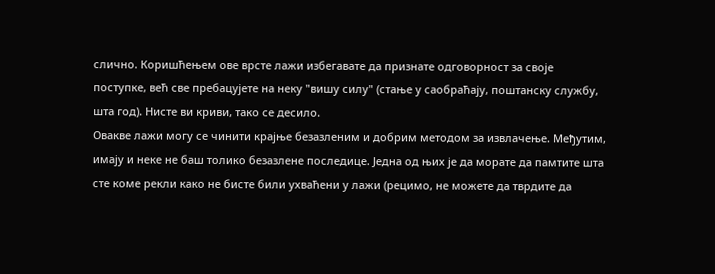слично. Коришћењем ове врсте лажи избегавате да признате одговорност за своје поступке, већ све пребацујете на неку "вишу силу" (стање у саобраћају, поштанску службу, шта год). Нисте ви криви, тако се десило.
Овакве лажи могу се чинити крајње безазленим и добрим методом за извлачење. Међутим, имају и неке не баш толико безазлене последице. Једна од њих је да морате да памтите шта сте коме рекли како не бисте били ухваћени у лажи (рецимо, не можете да тврдите да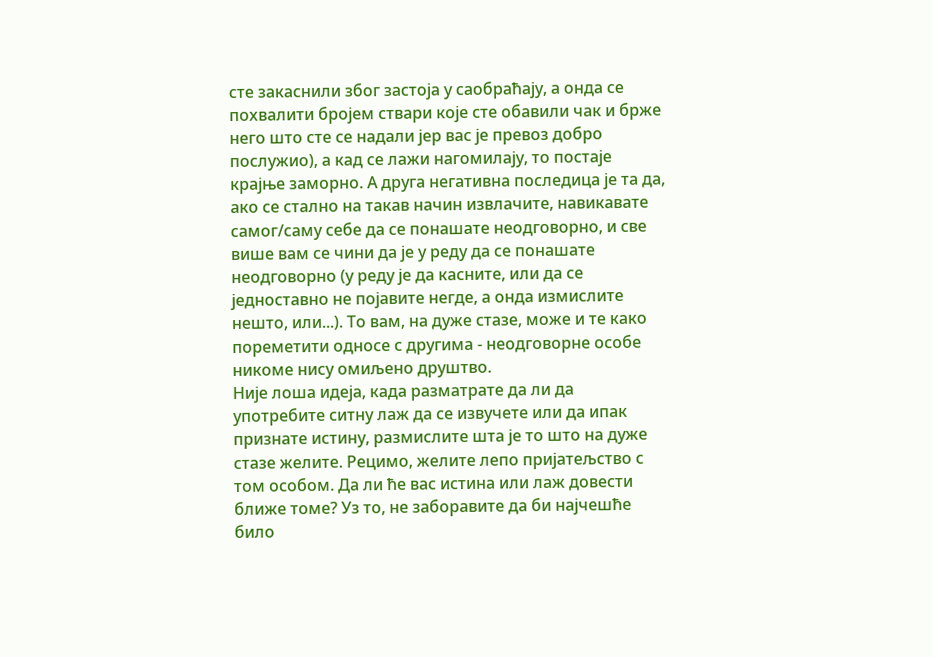сте закаснили због застоја у саобраћају, а онда се похвалити бројем ствари које сте обавили чак и брже него што сте се надали јер вас је превоз добро послужио), а кад се лажи нагомилају, то постаје крајње заморно. А друга негативна последица је та да, ако се стално на такав начин извлачите, навикавате самог/саму себе да се понашате неодговорно, и све више вам се чини да је у реду да се понашате неодговорно (у реду је да касните, или да се једноставно не појавите негде, а онда измислите нешто, или...). То вам, на дуже стазе, може и те како пореметити односе с другима - неодговорне особе никоме нису омиљено друштво.
Није лоша идеја, када разматрате да ли да употребите ситну лаж да се извучете или да ипак признате истину, размислите шта је то што на дуже стазе желите. Рецимо, желите лепо пријатељство с том особом. Да ли ће вас истина или лаж довести ближе томе? Уз то, не заборавите да би најчешће било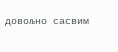довољно сасвим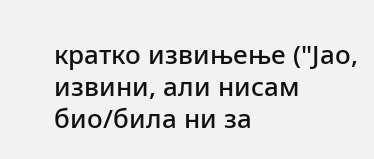кратко извињење ("Јао, извини, али нисам био/била ни за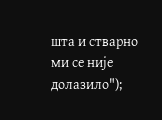шта и стварно ми се није долазило");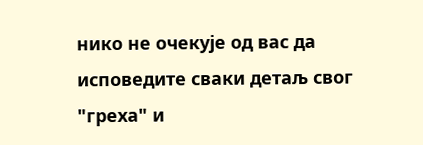нико не очекује од вас да исповедите сваки детаљ свог "греха" и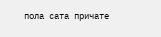пола сата причате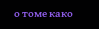о томе како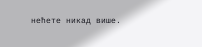нећете никад више.